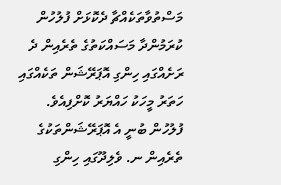މަސްތުވާތަކެއްޗާ ދެކޮޅަށް ފުލުހުން ކުރަމުންދާ މަސައްކަތުގެ ތެރެއިން ދެ ރަށެއްގައި ހިންގި އޮޕަރޭޝަން ތަކެއްގައި ހަތަރު މީހަކު ހައްޔަރު ކޮށްފިއެވެ.
ފުލުހުން ބުނީ އެ އޮޕަރޭޝަންތަކުގެ ތެރެއިން ނ. ވެލިދޫގައި ހިންގި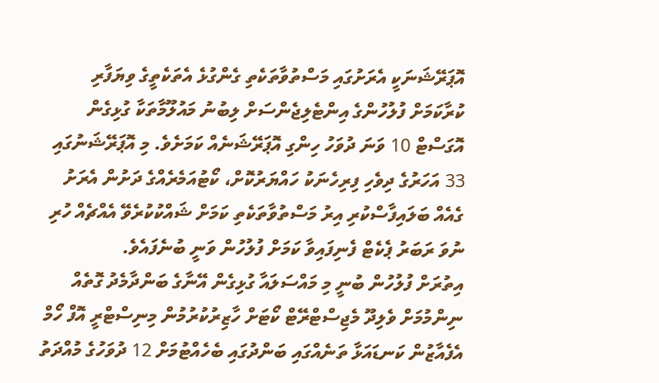އޮޕަރޭޝަނަކީ އެރަށުގައި މަސްތުވާތަކެތި ގެންގުޅެ އެތަކެތީގެ ވިޔަފާރި ކުރާކަމަށް ފުލުހުންގެ އިންޓެލިޖެންސަށް ލިބުނު މައުލޫމާތަކާ ގުޅިގެން އޮގަސްޓް 10 ވަނަ ދުވަހު ހިންގި އޮޕަރޭޝަނެއް ކަމަށެވެ. މި އޮޕަރޭޝަނުގައި 33 އަހަރުގެ ދިވެހި ފިރިހެނަކު ހައްޔަރުކޮށް، ކޯޓުއަމެރެއްގެ ދަށުން އެރަށު ގެއެއް ބަލައިފާސްކުރި އިރު މަސްތުވާތަކެތި ކަމަށް ޝައްކުކުރެވޭ އެއްޗެއް ހުރި ނުވަ ރަބަރު ޕެކެޓް ފެނިފައިވާ ކަމަށް ފުލުހުން ވަނީ ބުނެފައެވެ.
އިތުރަށް ފުލުހުން ބުނީ މި މައްސަލައާ ގުޅިގެން އޭނާގެ ބަންދާމެދު ގޮތެއް ނިންމުމަށް ވެލިދޫ މެޖިސްޓްރޭޓް ކޯޓަށް ހާޒިރުކުރުމުން މިނިސްޓްރީ އޮފް ހޯމް އެފެއާޒުން ކަނޑައަޅާ ތަނެއްގައި ބަންދުގައި ބެހެއްޓުމަށް 12 ދުވަހުގެ މުއްދަތު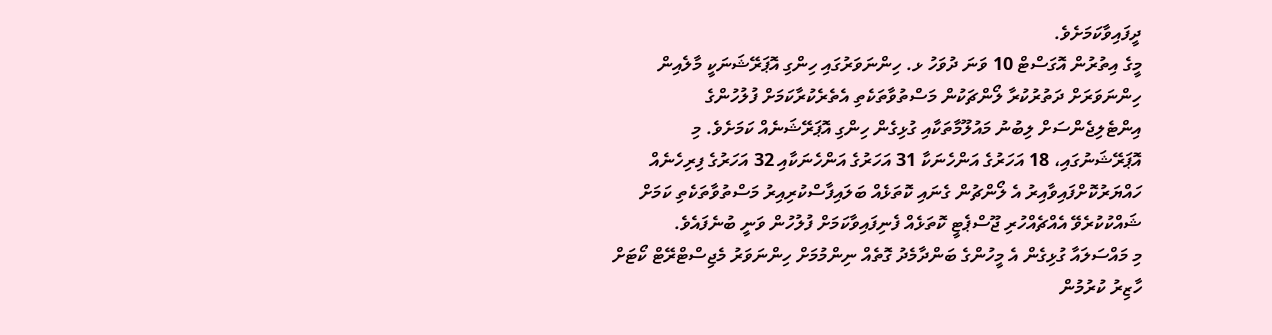ދީފައިވާކަމަށެވެ.
މީގެ އިތުރުން އޮގަސްޓް 10 ވަނަ ދުވަހު ޅ. ހިންނަވަރުގައި ހިންގި އޮޕަރޭޝަނަކީ މާލެއިން ހިންނަވަރަށް ދަތުރުކުރާ ލޯންޗަކުން މަސްތުވާތަކެތި އެތެރެކުރާކަމަށް ފުލުހުންގެ އިންޓެލިޖެންސަށް ލިބުނު މައުލޫމާތަކާއި ގުޅިގެން ހިންގި އޮޕަރޭޝަނެއް ކަމަށެވެ. މި އޮޕަރޭޝަނުގައި، 18 އަހަރުގެ އަންހެނަކާ 31 އަހަރުގެ އަންހެނަކާއި 32 އަހަރުގެ ފިރިހެނެއް ހައްޔަރުކޮށްފައިވާއިރު އެ ލޯންޗުން ގެނައި ކޮތަޅެއް ބަލައިފާސްކުރިއިރު މަސްތުވާތަކެތި ކަމަށް ޝައްކުކުރެވޭ އެއްޗެއްހުރި ޖޫސްޕެޓީ ކޮތަޅެއް ފެނިފައިވާކަމަށް ފުލުހުން ވަނީ ބުނެފައެވެ.
މި މައްސަލައާ ގުޅިގެން އެ މީހުންގެ ބަންދާމެދު ގޮތެއް ނިންމުމަށް ހިންނަވަރު މެޖިސްޓްރޭޓް ކޯޓަށް ހާޒިރު ކުރުމުން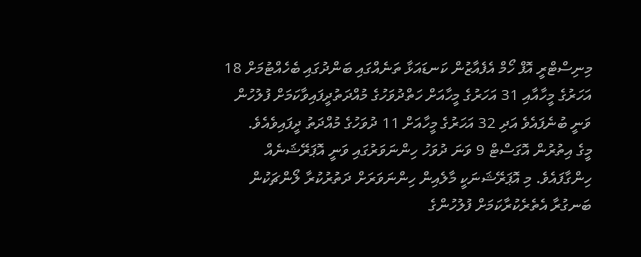މިނިސްޓްރީ އޮފް ހޯމް އެފެއާޒުން ކަނޑައަޅާ ތަނެއްގައި ބަންދުގައި ބެހެއްޓުމަށް 18 އަހަރުގެ މީހާއާއި 31 އަހަރުގެ މީހާއަށް ހަތްދުވަހުގެ މުއްދަތުދީފައިވާކަމަށް ފުލުހުން ވަނީ ބުނެފައެވެ އަދި 32 އަހަރުގެ މީހާއަށް 11 ދުވަހުގެ މުއްދަތު ދީފައިވެއެވެ.
މީގެ އިތުރުން އޮގަސްޓް 9 ވަނަ ދުވަހު ހިންނަވަރުގައި ވަނީ އޮޕަރޭޝަނެއް ހިންގާފައެވެ. މި އޮޕަރޭޝަނަކީ މާލެއިން ހިންނަވަރަށް ދަތުރުކުރާ ލޯންޗަކުން ބަނގުރާ އެތެރެކުރާކަމަށް ފުލުހުންގެ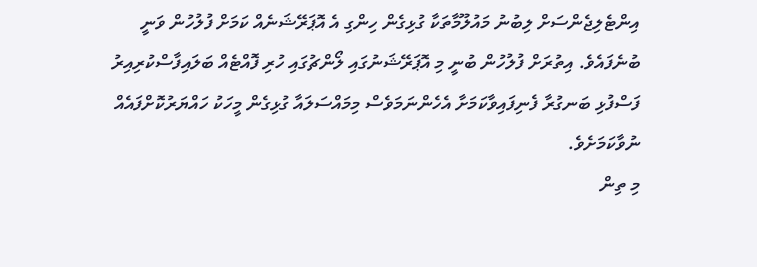އިންޓެލިޖެންސަށް ލިބުނު މައުލޫމާތަކާ ގުޅިގެން ހިންގި އެ އޮޕަރޭޝަނެއް ކަމަށް ފުލުހުން ވަނީ ބުނެފައެވެ. އިތުރަށް ފުލުހުން ބުނީ މި އޮޕަރޭޝަނުގައި ލޯންޗުގައި ހުރި ފޮއްޓެއް ބަލައިފާސްކުރިއިރު ފަސްފުޅި ބަނގުރާ ފެނިފައިވާކަމަށާ އެހެންނަމަވެސް މިމައްސަލައާ ގުޅިގެން މީހަކު ހައްޔަރުކޮށްފައެއް ނުވާކަމަށެވެ.
މި ތިން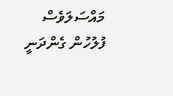މައްސަލަވެސް ފުލުހުން ގެންދަނީ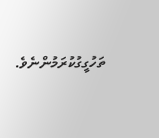ތަހުގީގުކުރަމުންނެވެ.